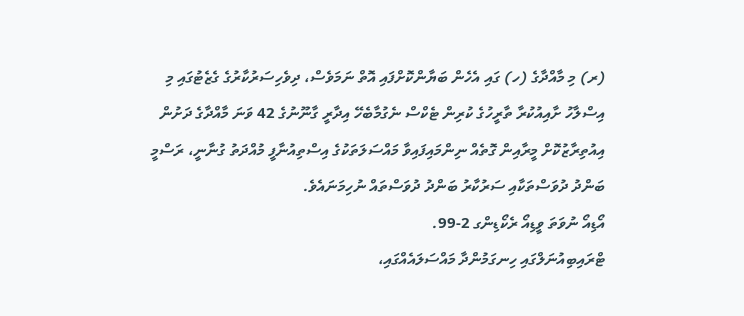(ރ) މި މާއްދާގެ (ހ) ގައި އެހެން ބަޔާންކޮށްފައި އޮތް ނަމަވެސް، ދިވެހިސަރުކާރުގެ ގެޒެޓުގައި މި އިސްލާހު ށާއިއުކުރާ ތާރީހުގެ ކުރިން ޓެކްސް ނެގުމާބެހޭ އިދާރީ ގާނޫނުގެ 42 ވަނަ މާއްދާގެ ދަށުން އިއުތިރާޒުކޮށް މީރާއިން ގޮތެއް ނިންމައިފައިވާ މައްސަލަތަކުގެ އިސްތިއުނާފީ މުއްދަތު ގުނާނީ، ރަސްމީ ބަންދު ދުވަސްތަކާއި ސަރުކާރު ބަންދު ދުވަސްތައް ނުހިމަނައެވެ.
އޯޑިއޯ ނުވަތަ ވީޑިއޯ ރެކޯޑިންގ 2-99.
ޓްރައިބިއުނަލްގައި ހިނގަމުންދާ މައްސަލައެއްގައި،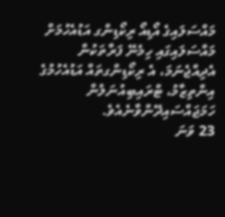މައްސަލައިގެ އޯޑިއޯ ރިކޯޑިންގ އަޑުއެހުމަށް މައްސަލައިގައި ހިމެނޭ ފަރާތަކުން އެދިއްޖެނަމަ، އެ ރިކޯޑިންގތައް އަޑުއެހުމުގެ އިންތިޒާމު، ޓްރައިބިއުނަލުން ހަމަޖައްސައިދޭންވާނެއެވެ.
23 ވަނަ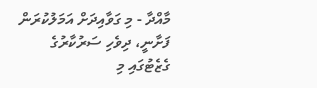މާއްދާ - މި ގަވާއިދަށް އަމަލުކުރަން ފަށާނީ، ދިވެހި ސަރުކާރުގެ ގެޒެޓުގައި މި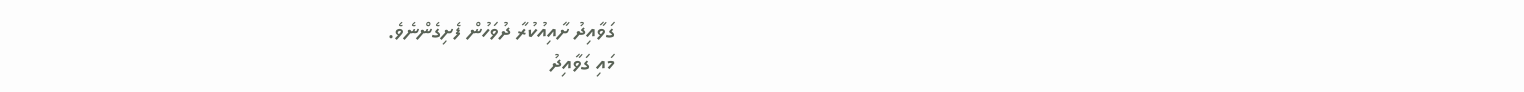ގަވާއިދު ށާއިއުކުރާ ދުވަހުން ފެށިގެންނެވެ.
މައި ގަވާއިދު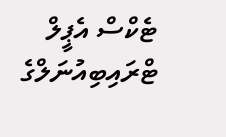ޓެކްސް އެޕީލް ޓްރައިބިއުނަލްގެ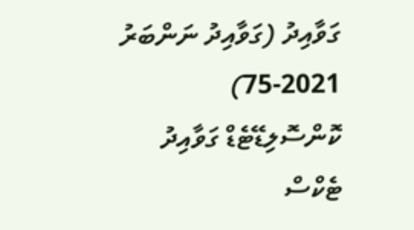ގަވާއިދު (ގަވާއިދު ނަންބަރު 2021-75)
ކޮންސޮލިޑޭޓެޑް ގަވާއިދު
ޓެކްސް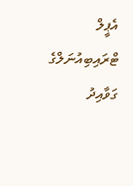އެޕީލް ޓްރައިބިއުނަލްގެ ގަވާއިދު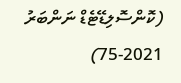(ކޮންސޮލިޑޭޓެޑް ނަންބަރު 2021-75)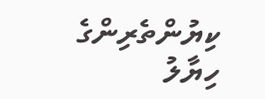ކިޔުންތެރިންގެ ހިޔާލު